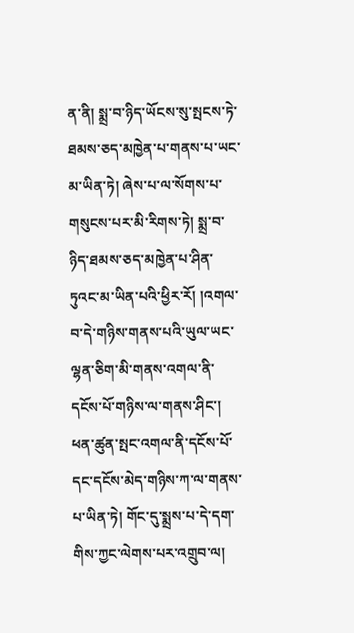ན་ནི། སྨྲ་བ་ཉིད་ཡོངས་སུ་སྤངས་ཏེ་ཐམས་ཅད་མཁྱེན་པ་གནས་པ་ཡང་མ་ཡིན་ཏེ། ཞེས་པ་ལ་སོགས་པ་གསུངས་པར་མི་རིགས་ཏེ། སྨྲ་བ་ཉིད་ཐམས་ཅད་མཁྱེན་པ་ཤིན་ཏུའང་མ་ཡིན་པའི་ཕྱིར་རོ། །འགལ་བ་དེ་གཉིས་གནས་པའི་ཡུལ་ཡང་ལྷན་ཅིག་མི་གནས་འགལ་ནི་དངོས་པོ་གཉིས་ལ་གནས་ཤིང་། ཕན་ཚུན་སྤང་འགལ་ནི་དངོས་པོ་དང་དངོས་མེད་གཉིས་ཀ་ལ་གནས་པ་ཡིན་ཏེ། གོང་དུ་སྨྲས་པ་དེ་དག་གིས་ཀྱང་ལེགས་པར་འགྲུབ་ལ།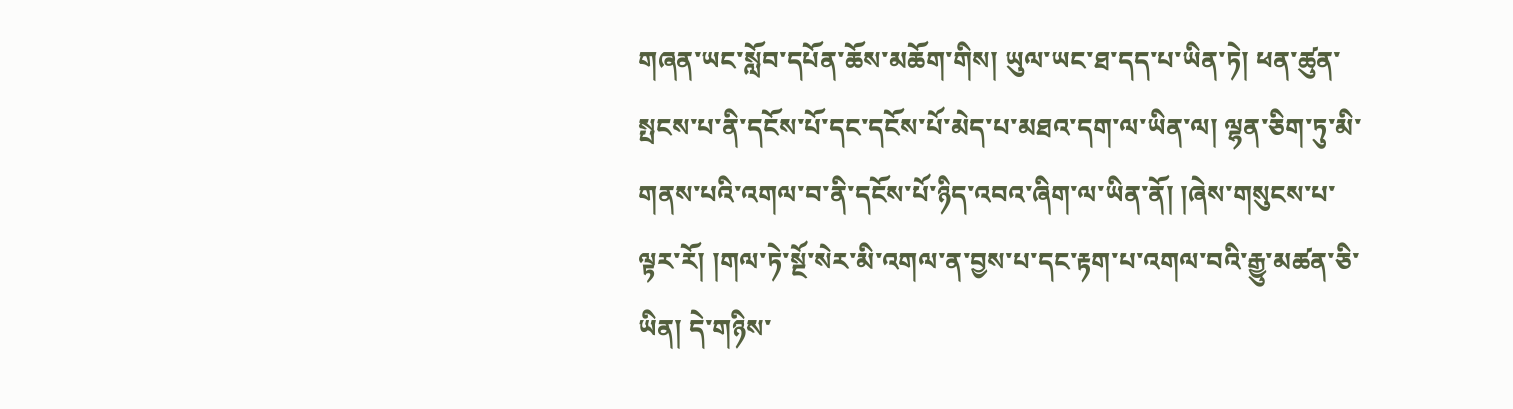གཞན་ཡང་སློབ་དཔོན་ཆོས་མཆོག་གིས། ཡུལ་ཡང་ཐ་དད་པ་ཡིན་ཏེ། ཕན་ཚུན་སྤངས་པ་ནི་དངོས་པོ་དང་དངོས་པོ་མེད་པ་མཐའ་དག་ལ་ཡིན་ལ། ལྷན་ཅིག་ཏུ་མི་གནས་པའི་འགལ་བ་ནི་དངོས་པོ་ཉིད་འབའ་ཞིག་ལ་ཡིན་ནོ། །ཞེས་གསུངས་པ་ལྟར་རོ། །གལ་ཏེ་སྔོ་སེར་མི་འགལ་ན་བྱས་པ་དང་རྟག་པ་འགལ་བའི་རྒྱུ་མཚན་ཅི་ཡིན། དེ་གཉིས་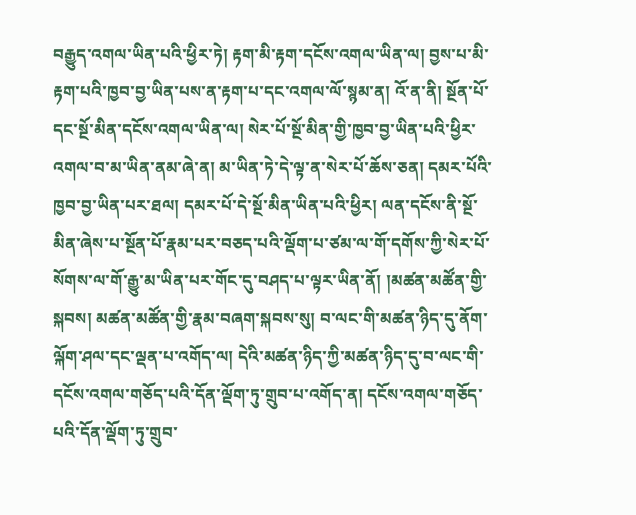བརྒྱུད་འགལ་ཡིན་པའི་ཕྱིར་ཏེ། རྟག་མི་རྟག་དངོས་འགལ་ཡིན་ལ། བྱས་པ་མི་རྟག་པའི་ཁྱབ་བྱ་ཡིན་པས་ན་རྟག་པ་དང་འགལ་ལོ་སྙམ་ན། འོ་ན་ནི། སྔོན་པོ་དང་སྔོ་མིན་དངོས་འགལ་ཡིན་ལ། སེར་པོ་སྔོ་མིན་གྱི་ཁྱབ་བྱ་ཡིན་པའི་ཕྱིར་འགལ་བ་མ་ཡིན་ནམ་ཞེ་ན། མ་ཡིན་ཏེ་དེ་ལྟ་ན་སེར་པོ་ཆོས་ཅན། དམར་པོའི་ཁྱབ་བྱ་ཡིན་པར་ཐལ། དམར་པོ་དེ་སྔོ་མིན་ཡིན་པའི་ཕྱིར། ལན་དངོས་ནི་སྔོ་མིན་ཞེས་པ་སྔོན་པོ་རྣམ་པར་བཅད་པའི་ལྡོག་པ་ཙམ་ལ་གོ་དགོས་ཀྱི་སེར་པོ་སོགས་ལ་གོ་རྒྱུ་མ་ཡིན་པར་གོང་དུ་བཤད་པ་ལྟར་ཡིན་ནོ། །མཚན་མཚོན་གྱི་སྐབས། མཚན་མཚོན་གྱི་རྣམ་བཞག་སྐབས་སུ། བ་ལང་གི་མཚན་ཉིད་དུ་ནོག་ལྐོག་ཤལ་དང་ལྡན་པ་འགོད་ལ། དེའི་མཚན་ཉིད་ཀྱི་མཚན་ཉིད་དུ་བ་ལང་གི་དངོས་འགལ་གཅོད་པའི་དོན་ལྡོག་ཏུ་གྲུབ་པ་འགོད་ན། དངོས་འགལ་གཅོད་པའི་དོན་ལྡོག་ཏུ་གྲུབ་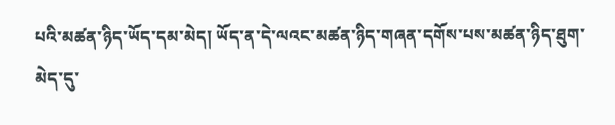པའི་མཚན་ཉིད་ཡོད་དམ་མེད། ཡོད་ན་དེ་ལའང་མཚན་ཉིད་གཞན་དགོས་པས་མཚན་ཉིད་ཐུག་མེད་དུ་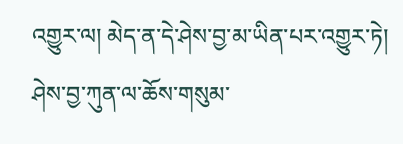འགྱུར་ལ། མེད་ན་དེ་ཤེས་བྱ་མ་ཡིན་པར་འགྱུར་ཏེ། ཤེས་བྱ་ཀུན་ལ་ཆོས་གསུམ་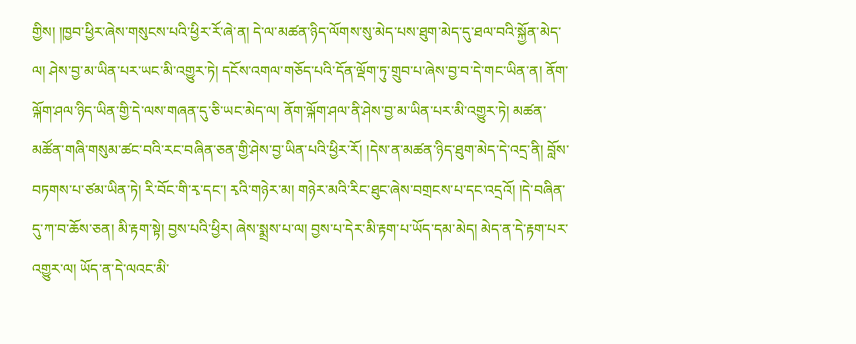གྱིས། །ཁྱབ་ཕྱིར་ཞེས་གསུངས་པའི་ཕྱིར་རོ་ཞེ་ན། དེ་ལ་མཚན་ཉིད་ལོགས་སུ་མེད་པས་ཐུག་མེད་དུ་ཐལ་བའི་སྐྱོན་མེད་ལ། ཤེས་བྱ་མ་ཡིན་པར་ཡང་མི་འགྱུར་ཏེ། དངོས་འགལ་གཅོད་པའི་དོན་ལྡོག་ཏུ་གྲུབ་པ་ཞེས་བྱ་བ་དེ་གང་ཡིན་ན། ནོག་ལྐོག་ཤལ་ཉིད་ཡིན་གྱི་དེ་ལས་གཞན་དུ་ཅི་ཡང་མེད་ལ། ནོག་ལྐོག་ཤལ་ནི་ཤེས་བྱ་མ་ཡིན་པར་མི་འགྱུར་ཏེ། མཚན་མཚོན་གཞི་གསུམ་ཚང་བའི་རང་བཞིན་ཅན་གྱི་ཤེས་བྱ་ཡིན་པའི་ཕྱིར་རོ། །དེས་ན་མཚན་ཉིད་ཐུག་མེད་དེ་འདྲ་ནི། བློས་བཏགས་པ་ཙམ་ཡིན་ཏེ། རི་བོང་གི་རྭ་དང་། རྭའི་གཉེར་མ། གཉེར་མའི་རིང་ཐུང་ཞེས་བགྲངས་པ་དང་འདྲའོ། །དེ་བཞིན་དུ་ཀ་བ་ཆོས་ཅན། མི་རྟག་སྟེ། བྱས་པའི་ཕྱིར། ཞེས་སྨྲས་པ་ལ། བྱས་པ་དེར་མི་རྟག་པ་ཡོད་དམ་མེད། མེད་ན་དེ་རྟག་པར་འགྱུར་ལ། ཡོད་ན་དེ་ལའང་མི་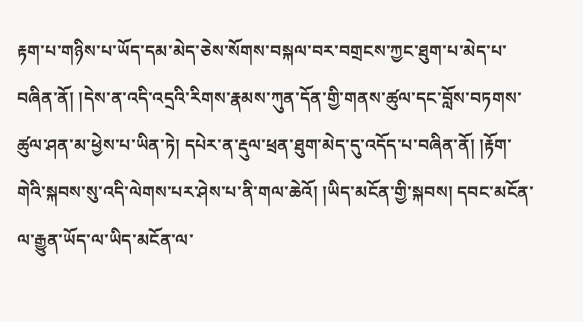རྟག་པ་གཉིས་པ་ཡོད་དམ་མེད་ཅེས་སོགས་བསྐལ་བར་བགྲངས་ཀྱང་ཐུག་པ་མེད་པ་བཞིན་ནོ། །དེས་ན་འདི་འདྲའི་རིགས་རྣམས་ཀུན་དོན་གྱི་གནས་ཚུལ་དང་བློས་བཏགས་ཚུལ་ཤན་མ་ཕྱེས་པ་ཡིན་ཏེ། དཔེར་ན་རྡུལ་ཕྲན་ཐུག་མེད་དུ་འདོད་པ་བཞིན་ནོ། །རྟོག་གེའི་སྐབས་སུ་འདི་ལེགས་པར་ཤེས་པ་ནི་གལ་ཆེའོ། །ཡིད་མངོན་གྱི་སྐབས། དབང་མངོན་ལ་རྒྱུན་ཡོད་ལ་ཡིད་མངོན་ལ་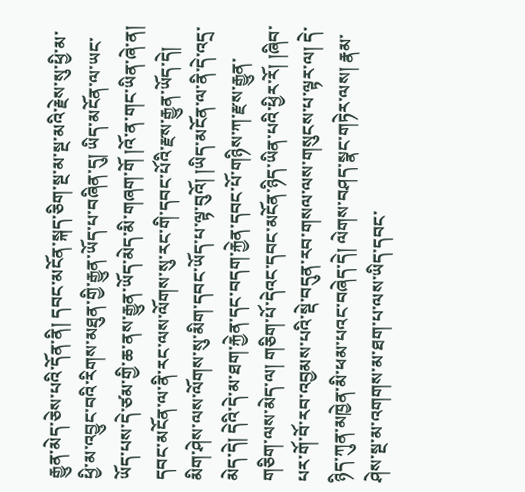རྒྱུན་མེད་ཅེས་པའི་དོན་ནི། དབང་མངོན་སྐད་ཅིག་སྔ་མ་སྔ་མའི་རྗེས་སུ་ཕྱི་མ་ཕྱི་མ་འབྱུང་བའི་རིགས་མཐུན་གྱི་རྒྱུན་ཡོད་པ་བཞིན་དུ། ཡིད་མངོན་ལ་ཡང་ཡོད་པས་དེ་ཙམ་གྱི་ཆ་ནས་རྒྱུན་ཡོད་མེད་མི་གཞག་གོ །འོ་ན་གང་ཡིན་ཞེ་ན། དབང་མངོན་ལ་ནི་རང་ལས་ལོགས་སུ་རང་གི་དབང་པོའི་རྫས་རྒྱུན་ཡོད་དེ། མིག་ཤེས་ལས་ལོགས་སུ་མིག་དབང་ཡོད་པ་ལྟ་བུའོ། །ཡིད་མངོན་ལ་ནི་དེ་འདྲ་མེད་དེ། དེའི་དེ་མ་ཐག་རྐྱེན་དང་བདག་རྐྱེན་དབང་པོ་གཉིས་ཀ་རྫས་རྒྱུན་གཅིག་ལས་མེད་ལ། གཅིག་པོ་དེའང་དབང་མངོན་ཉིད་ཡིན་པའི་ཕྱིར་རོ། །ཞིབ་པར་གོ་བོ་རབ་འབྱམས་པའི་སྡེ་བདུན་རབ་གསལ་ལས་གསུངས་པ་ལྟར་ལ། དེ་ཉིད་ཀུན་མཁྱེན་མི་ཕམ་པའང་བཞེད་དེ། ལེགས་བཤད་སྣང་གཏེར་ལས། རྣམ་ཤེས་སྔ་མ་འགགས་མ་ཐག་པ་ལས་ཡིད་དབང་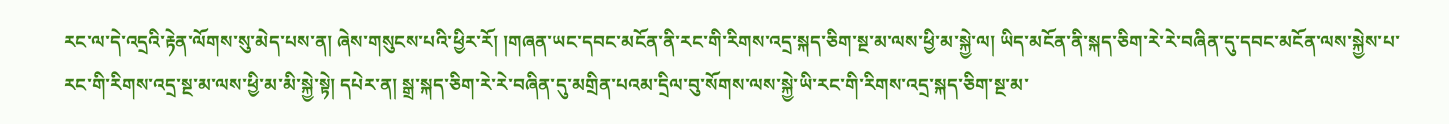རང་ལ་དེ་འདྲའི་རྟེན་ལོགས་སུ་མེད་པས་ན། ཞེས་གསུངས་པའི་ཕྱིར་རོ། །གཞན་ཡང་དབང་མངོན་ནི་རང་གི་རིགས་འདྲ་སྐད་ཅིག་སྔ་མ་ལས་ཕྱི་མ་སྐྱེ་ལ། ཡིད་མངོན་ནི་སྐད་ཅིག་རེ་རེ་བཞིན་དུ་དབང་མངོན་ལས་སྐྱེས་པ་རང་གི་རིགས་འདྲ་སྔ་མ་ལས་ཕྱི་མ་མི་སྐྱེ་སྟེ། དཔེར་ན། སྒྲ་སྐད་ཅིག་རེ་རེ་བཞིན་དུ་མགྲིན་པའམ་དྲིལ་བུ་སོགས་ལས་སྐྱེ་ཡི་རང་གི་རིགས་འདྲ་སྐད་ཅིག་སྔ་མ་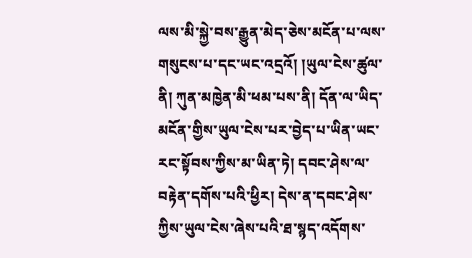ལས་མི་སྐྱེ་བས་རྒྱུན་མེད་ཅེས་མངོན་པ་ལས་གསུངས་པ་དང་ཡང་འདྲའོ། །ཡུལ་ངེས་ཚུལ་ནི། ཀུན་མཁྱེན་མི་ཕམ་པས་ནི། དོན་ལ་ཡིད་མངོན་གྱིས་ཡུལ་ངེས་པར་བྱེད་པ་ཡིན་ཡང་རང་སྟོབས་ཀྱིས་མ་ཡིན་ཏེ། དབང་ཤེས་ལ་བརྟེན་དགོས་པའི་ཕྱིར། དེས་ན་དབང་ཤེས་ཀྱིས་ཡུལ་ངེས་ཞེས་པའི་ཐ་སྙད་འདོགས་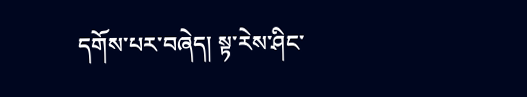དགོས་པར་བཞེད། སྟ་རེས་ཤིང་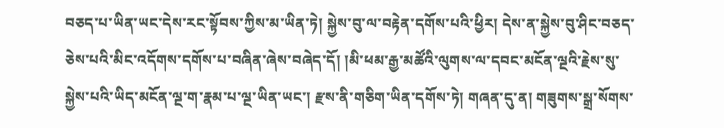བཅད་པ་ཡིན་ཡང་དེས་རང་སྟོབས་ཀྱིས་མ་ཡིན་ཏེ། སྐྱེས་བུ་ལ་བརྟེན་དགོས་པའི་ཕྱིར། དེས་ན་སྐྱེས་བུ་ཤིང་བཅད་ཅེས་པའི་མིང་འདོགས་དགོས་པ་བཞིན་ཞེས་བཞེད་དོ། །མི་ཕམ་རྒྱ་མཚོའི་ལུགས་ལ་དབང་མངོན་ལྔའི་རྗེས་སུ་སྐྱེས་པའི་ཡིད་མངོན་ལྔ་ག་རྣམ་པ་ལྔ་ཡིན་ཡང་། རྫས་ནི་གཅིག་ཡིན་དགོས་ཏེ། གཞན་དུ་ན། གཟུགས་སྒྲ་སོགས་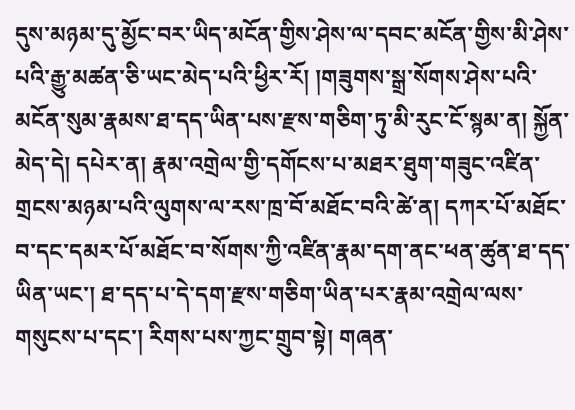དུས་མཉམ་དུ་མྱོང་བར་ཡིད་མངོན་གྱིས་ཤེས་ལ་དབང་མངོན་གྱིས་མི་ཤེས་པའི་རྒྱུ་མཚན་ཅི་ཡང་མེད་པའི་ཕྱིར་རོ། །གཟུགས་སྒྲ་སོགས་ཤེས་པའི་མངོན་སུམ་རྣམས་ཐ་དད་ཡིན་པས་རྫས་གཅིག་ཏུ་མི་རུང་ངོ་སྙམ་ན། སྐྱོན་མེད་དེ། དཔེར་ན། རྣམ་འགྲེལ་གྱི་དགོངས་པ་མཐར་ཐུག་གཟུང་འཛིན་གྲངས་མཉམ་པའི་ལུགས་ལ་རས་ཁྲ་བོ་མཐོང་བའི་ཚེ་ན། དཀར་པོ་མཐོང་བ་དང་དམར་པོ་མཐོང་བ་སོགས་ཀྱི་འཛིན་རྣམ་དག་ནང་ཕན་ཚུན་ཐ་དད་ཡིན་ཡང་། ཐ་དད་པ་དེ་དག་རྫས་གཅིག་ཡིན་པར་རྣམ་འགྲེལ་ལས་གསུངས་པ་དང་། རིགས་པས་ཀྱང་གྲུབ་སྟེ། གཞན་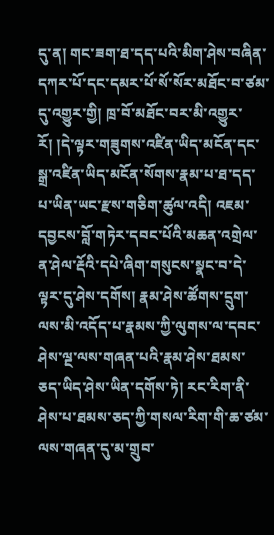དུ་ན། གང་ཟག་ཐ་དད་པའི་མིག་ཤེས་བཞིན་དཀར་པོ་དང་དམར་པོ་སོ་སོར་མཐོང་བ་ཙམ་དུ་འགྱུར་གྱི། ཁྲ་བོ་མཐོང་བར་མི་འགྱུར་རོ། །དེ་ལྟར་གཟུགས་འཛིན་ཡིད་མངོན་དང་སྒྲ་འཛིན་ཡིད་མངོན་སོགས་རྣམ་པ་ཐ་དད་པ་ཡིན་ཡང་རྫས་གཅིག་ཚུལ་འདི། འཇམ་དབྱངས་བློ་གཏེར་དབང་པོའི་མཆན་འགྲེལ་ན་ཤེལ་རྡོའི་དཔེ་ཞིག་གསུངས་སྣང་བ་དེ་ལྟར་དུ་ཤེས་དགོས། རྣམ་ཤེས་ཚོགས་དྲུག་ལས་མི་འདོད་པ་རྣམས་ཀྱི་ལུགས་ལ་དབང་ཤེས་ལྔ་ལས་གཞན་པའི་རྣམ་ཤེས་ཐམས་ཅད་ཡིད་ཤེས་ཡིན་དགོས་ཏེ། རང་རིག་ནི་ཤེས་པ་ཐམས་ཅད་ཀྱི་གསལ་རིག་གི་ཆ་ཙམ་ལས་གཞན་དུ་མ་གྲུབ་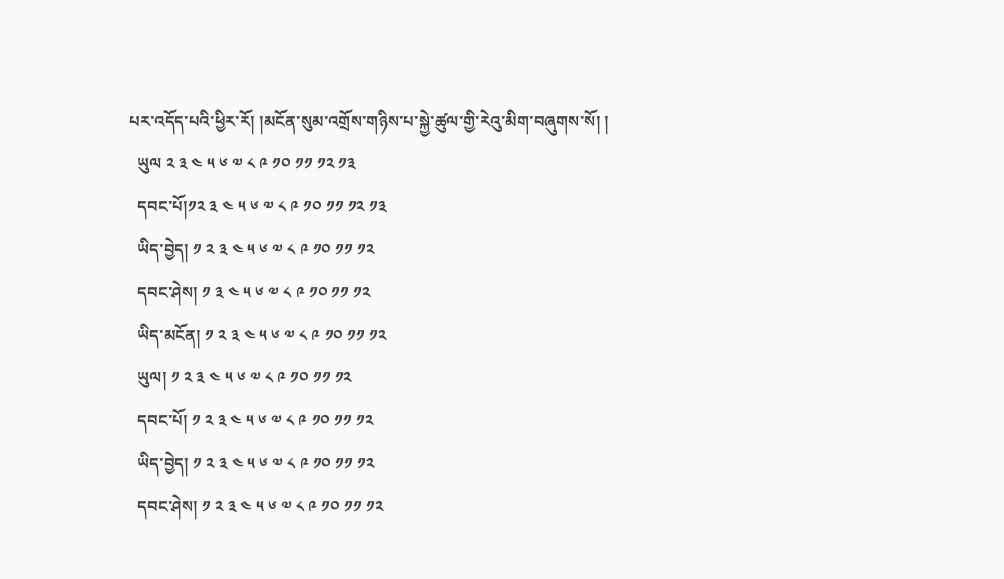པར་འདོད་པའི་ཕྱིར་རོ། །མངོན་སུམ་འགྲོས་གཉིས་པ་སྐྱེ་ཚུལ་གྱི་རེའུ་མིག་བཞུགས་སོ། །
  ཡུལ ༢ ༣ ༤ ༥ ༦ ༧ ༨ ༩ ༡༠ ༡༡ ༡༢ ༡༣
  དབང་པོ།༡༢ ༣ ༤ ༥ ༦ ༧ ༨ ༩ ༡༠ ༡༡ ༡༢ ༡༣
  ཡིད་བྱེད། ༡ ༢ ༣ ༤ ༥ ༦ ༧ ༨ ༩ ༡༠ ༡༡ ༡༢
  དབང་ཤེས། ༡ ༣ ༤ ༥ ༦ ༧ ༨ ༩ ༡༠ ༡༡ ༡༢
  ཡིད་མངོན། ༡ ༢ ༣ ༤ ༥ ༦ ༧ ༨ ༩ ༡༠ ༡༡ ༡༢
  ཡུལ། ༡ ༢ ༣ ༤ ༥ ༦ ༧ ༨ ༩ ༡༠ ༡༡ ༡༢
  དབང་པོ། ༡ ༢ ༣ ༤ ༥ ༦ ༧ ༨ ༩ ༡༠ ༡༡ ༡༢
  ཡིད་བྱེད། ༡ ༢ ༣ ༤ ༥ ༦ ༧ ༨ ༩ ༡༠ ༡༡ ༡༢
  དབང་ཤེས། ༡ ༢ ༣ ༤ ༥ ༦ ༧ ༨ ༩ ༡༠ ༡༡ ༡༢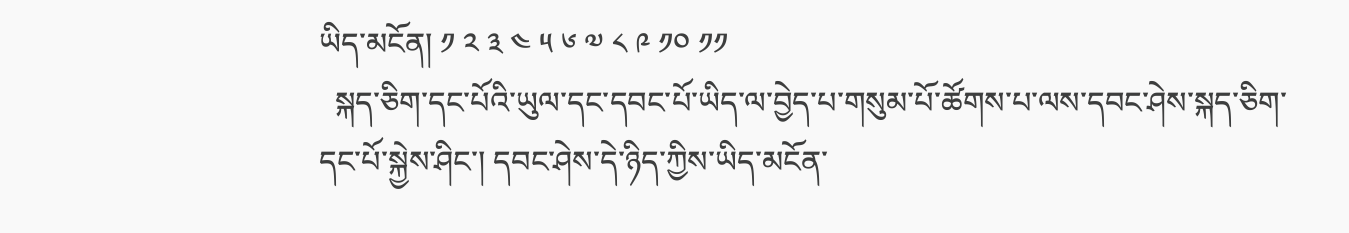ཡིད་མངོན། ༡ ༢ ༣ ༤ ༥ ༦ ༧ ༨ ༩ ༡༠ ༡༡
  སྐད་ཅིག་དང་པོའི་ཡུལ་དང་དབང་པོ་ཡིད་ལ་བྱེད་པ་གསུམ་པོ་ཚོགས་པ་ལས་དབང་ཤེས་སྐད་ཅིག་དང་པོ་སྐྱེས་ཤིང་། དབང་ཤེས་དེ་ཉིད་ཀྱིས་ཡིད་མངོན་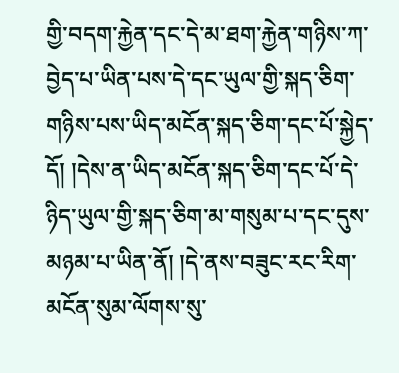གྱི་བདག་རྐྱེན་དང་དེ་མ་ཐག་རྐྱེན་གཉིས་ཀ་བྱེད་པ་ཡིན་པས་དེ་དང་ཡུལ་གྱི་སྐད་ཅིག་གཉིས་པས་ཡིད་མངོན་སྐད་ཅིག་དང་པོ་སྐྱེད་དོ། །དེས་ན་ཡིད་མངོན་སྐད་ཅིག་དང་པོ་དེ་ཉིད་ཡུལ་གྱི་སྐད་ཅིག་མ་གསུམ་པ་དང་དུས་མཉམ་པ་ཡིན་ནོ། །དེ་ནས་བཟུང་རང་རིག་མངོན་སུམ་ལོགས་སུ་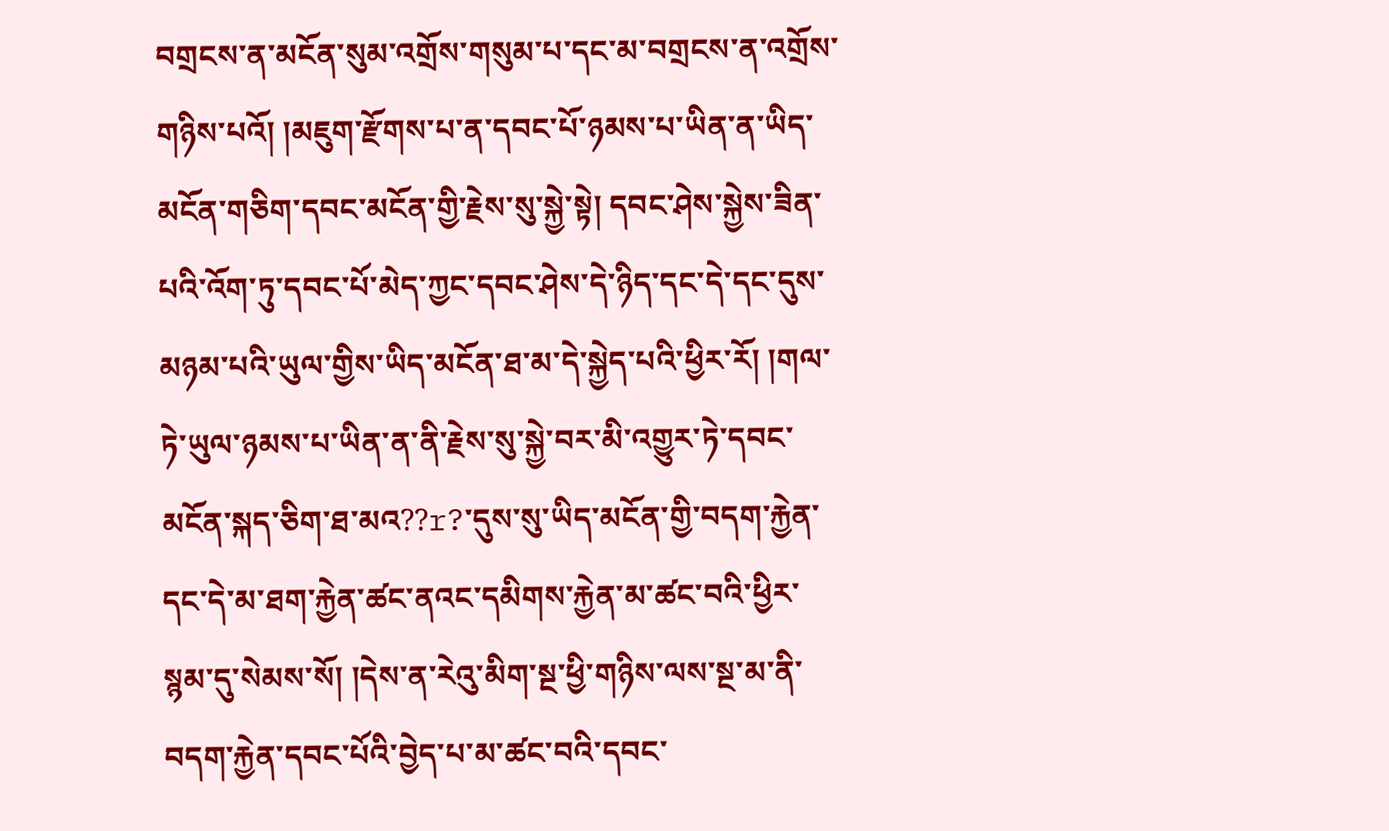བགྲངས་ན་མངོན་སུམ་འགྲོས་གསུམ་པ་དང་མ་བགྲངས་ན་འགྲོས་གཉིས་པའོ། །མཇུག་རྫོགས་པ་ན་དབང་པོ་ཉམས་པ་ཡིན་ན་ཡིད་མངོན་གཅིག་དབང་མངོན་གྱི་རྗེས་སུ་སྐྱེ་སྟེ། དབང་ཤེས་སྐྱེས་ཟིན་པའི་འོག་ཏུ་དབང་པོ་མེད་ཀྱང་དབང་ཤེས་དེ་ཉིད་དང་དེ་དང་དུས་མཉམ་པའི་ཡུལ་གྱིས་ཡིད་མངོན་ཐ་མ་དེ་སྐྱེད་པའི་ཕྱིར་རོ། །གལ་ཏེ་ཡུལ་ཉམས་པ་ཡིན་ན་ནི་རྗེས་སུ་སྐྱེ་བར་མི་འགྱུར་ཏེ་དབང་མངོན་སྐད་ཅིག་ཐ་མའ??r?་དུས་སུ་ཡིད་མངོན་གྱི་བདག་རྐྱེན་དང་དེ་མ་ཐག་རྐྱེན་ཚང་ནའང་དམིགས་རྐྱེན་མ་ཚང་བའི་ཕྱིར་སྙམ་དུ་སེམས་སོ། །དེས་ན་རེའུ་མིག་སྔ་ཕྱི་གཉིས་ལས་སྔ་མ་ནི་བདག་རྐྱེན་དབང་པོའི་བྱེད་པ་མ་ཚང་བའི་དབང་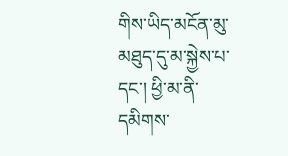གིས་ཡིད་མངོན་མུ་མཐུད་དུ་མ་སྐྱེས་པ་དང་། ཕྱི་མ་ནི་དམིགས་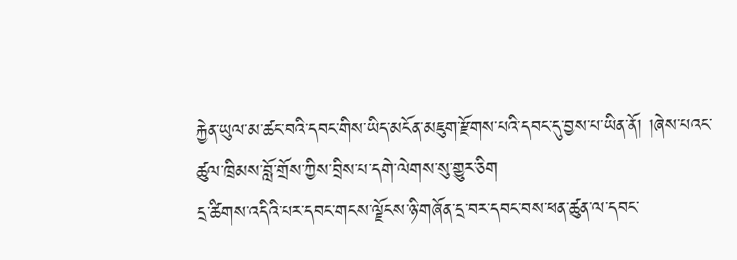རྐྱེན་ཡུལ་མ་ཚང་བའི་དབང་གིས་ཡིད་མངོན་མཇུག་རྫོགས་པའི་དབང་དུ་བྱས་པ་ཡིན་ནོ། །ཞེས་པའང་ཚུལ་ཁྲིམས་བློ་གྲོས་ཀྱིས་བྲིས་པ་དགེ་ལེགས་སུ་གྱུར་ཅིག
དྲ་ཚིགས་འདིའི་པར་དབང་གངས་ལྗོངས་ཉི་གཞོན་དྲ་བར་དབང་བས་ཕན་ཚུན་ལ་དབང་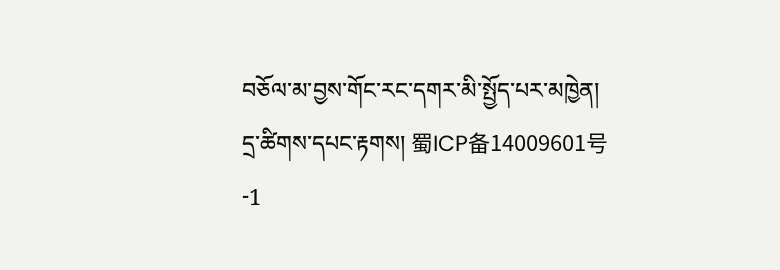བཅོལ་མ་བྱས་གོང་རང་དགར་མི་སྤྱོད་པར་མཁྱེན།
དྲ་ཚིགས་དཔང་རྟགས། 蜀ICP备14009601号-1